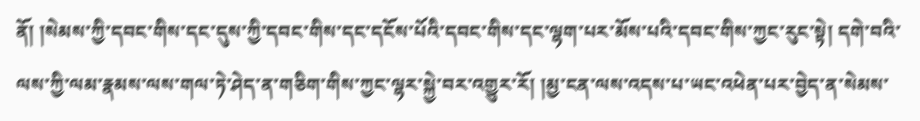ནོ། །སེམས་ཀྱི་དབང་གིས་དང་དུས་ཀྱི་དབང་གིས་དང་དངོས་པོའི་དབང་གིས་དང་ལྷག་པར་མོས་པའི་དབང་གིས་ཀྱང་རུང་སྟེ། དགེ་བའི་ལས་ཀྱི་ལམ་རྣམས་ལས་གལ་ཏེ་ཤེད་ན་གཅིག་གིས་ཀྱང་ལྷར་སྐྱེ་བར་འགྱུར་རོ། །མྱ་ངན་ལས་འདས་པ་ཡང་འཕེན་པར་བྱེད་ན་སེམས་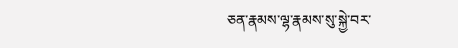ཅན་རྣམས་ལྷ་རྣམས་སུ་སྐྱེ་བར་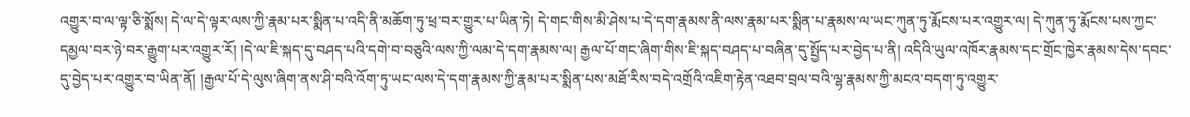འགྱུར་བ་ལ་ལྟ་ཅི་སྨོས། དེ་ལ་དེ་ལྟར་ལས་ཀྱི་རྣམ་པར་སྨིན་པ་འདི་ནི་མཆོག་ཏུ་ཕྲ་བར་གྱུར་པ་ཡིན་ཏེ། དེ་གང་གིས་མི་ཤེས་པ་དེ་དག་རྣམས་ནི་ལས་རྣམ་པར་སྨིན་པ་རྣམས་ལ་ཡང་ཀུན་ཏུ་རྨོངས་པར་འགྱུར་ལ། དེ་ཀུན་ཏུ་རྨོངས་པས་ཀྱང་དམྱལ་བར་ཉེ་བར་རྒྱུག་པར་འགྱུར་རོ། །དེ་ལ་ཇི་སྐད་དུ་བཤད་པའི་དགེ་བ་བཅུའི་ལས་ཀྱི་ལམ་དེ་དག་རྣམས་ལ། རྒྱལ་པོ་གང་ཞིག་གིས་ཇི་སྐད་བཤད་པ་བཞིན་དུ་སྤྱོད་པར་བྱེད་པ་ནི། འདིའི་ཡུལ་འཁོར་རྣམས་དང་གྲོང་ཁྱེར་རྣམས་དེས་དབང་དུ་བྱེད་པར་འགྱུར་བ་ཡིན་ནོ། །རྒྱལ་པོ་དེ་ལུས་ཞིག་ནས་ཤི་བའི་འོག་ཏུ་ཡང་ལས་དེ་དག་རྣམས་ཀྱི་རྣམ་པར་སྨིན་པས་མཐོ་རིས་བདེ་འགྲོའི་འཇིག་རྟེན་འཐབ་བྲལ་བའི་ལྷ་རྣམས་ཀྱི་མངའ་བདག་ཏུ་འགྱུར་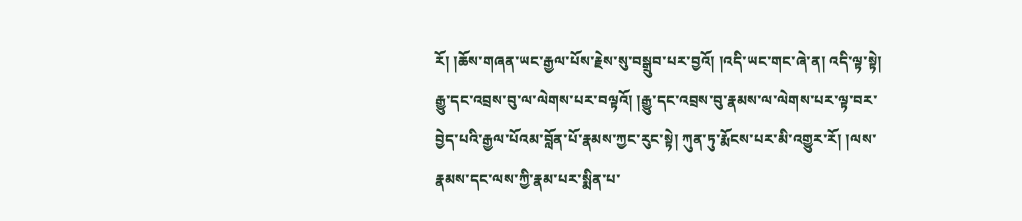རོ། །ཆོས་གཞན་ཡང་རྒྱལ་པོས་རྗེས་སུ་བསྒྲུབ་པར་བྱའོ། །འདི་ཡང་གང་ཞེ་ན། འདི་ལྟ་སྟེ། རྒྱུ་དང་འབྲས་བུ་ལ་ལེགས་པར་བལྟའོ། །རྒྱུ་དང་འབྲས་བུ་རྣམས་ལ་ལེགས་པར་ལྟ་བར་བྱེད་པའི་རྒྱལ་པོའམ་བློན་པོ་རྣམས་ཀྱང་རུང་སྟེ། ཀུན་ཏུ་རྨོངས་པར་མི་འགྱུར་རོ། །ལས་རྣམས་དང་ལས་ཀྱི་རྣམ་པར་སྨིན་པ་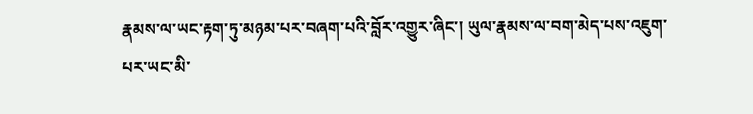རྣམས་ལ་ཡང་རྟག་ཏུ་མཉམ་པར་བཞག་པའི་བློར་འགྱུར་ཞིང་། ཡུལ་རྣམས་ལ་བག་མེད་པས་འཇུག་པར་ཡང་མི་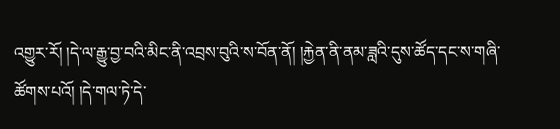འགྱུར་རོ། །དེ་ལ་རྒྱུ་བྱ་བའི་མིང་ནི་འབྲས་བུའི་ས་བོན་ནོ། །རྐྱེན་ནི་ནམ་ཟླའི་དུས་ཚོད་དང་ས་གཞི་ཚོགས་པའོ། །དེ་གལ་ཏེ་དེ་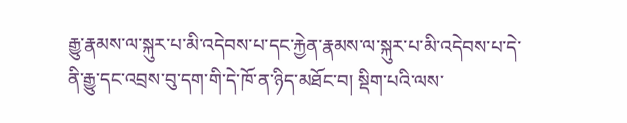རྒྱུ་རྣམས་ལ་སྐུར་པ་མི་འདེབས་པ་དང་རྐྱེན་རྣམས་ལ་སྐུར་པ་མི་འདེབས་པ་དེ་ནི་རྒྱུ་དང་འབྲས་བུ་དག་གི་དེ་ཁོ་ན་ཉིད་མཐོང་བ། སྡིག་པའི་ལས་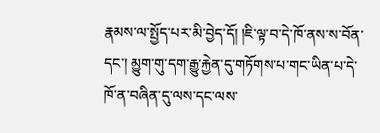རྣམས་ལ་སྤྱོད་པར་མི་བྱེད་དོ། །ཇི་ལྟ་བ་དེ་ཁོ་ནས་ས་བོན་དང་། མྱུག་གུ་དག་རྒྱུ་རྐྱེན་དུ་གཏོགས་པ་གང་ཡིན་པ་དེ་ཁོ་ན་བཞིན་དུ་ལས་དང་ལས་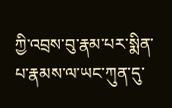ཀྱི་འབྲས་བུ་རྣམ་པར་སྨིན་པ་རྣམས་ལ་ཡང་ཀུན་དུ་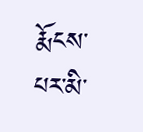རྨོངས་པར་མི་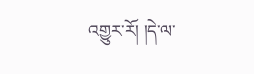འགྱུར་རོ། །དེ་ལ་